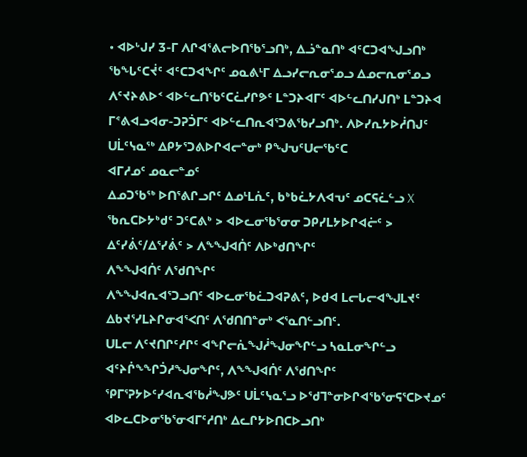• ᐊᐅᒡᒍᓯ 3-ᒥ ᐱᒋᐊᕐᕕᓕᐅᑎᖃᕐᓗᑎᒃ, ᐃᓘᓐᓇᑎᒃ ᐊᑦᑕᑐᐊᖑᓗᑎᒃ ᖃᖓᑦᑕᔫᑦ ᐊᑦᑕᑐᐊᖏᑦ ᓄᓇᕕᒻᒥ ᐃᓗᓯᓕᕆᓂᕐᓄᓗ ᐃᓄᓕᕆᓂᕐᓄᓗ ᐱᑦᔪᔨᕕᐅᑉ ᐊᐅᓪᓚᑎᖃᑦᑕᓛᓯᒋᕗᑦ ᒪᓐᑐᔨᐊᒥᑦ ᐊᐅᓪᓚᑎᓯᒍᑎᒃ ᒪᓐᑐᔨᐊ ᒥᕝᕕᐊᓗᐊᓂ-ᑐᕈᑑᒥᑦ ᐊᐅᓪᓚᑎᕆᐊᕐᑐᕕᖃᓯᓗᑎᒃ. ᐱᐅᓯᕆᔭᐅᓲᑎᒍᑦ ᑌᒫᑦᓭᓇᖅ ᐃᑭᔭᕐᑐᕕᐅᒋᐊᓕᓐᓂᒃ ᑭᖑᕃᑦᑌᓕᖃᑦᑕ
ᐊᒥᓱᓄᑦ ᓄᓇᓕᓐᓄᑦ
ᐃᓄᑐᖃᖅ ᐅᑎᕐᕕᒋᓗᒋᑦ ᐃᓄᒻᒪᕇᑦ, ᑲᒃᑲᓛᔭᐱᐊᕃᑦ ᓄᑕᕋᓛᓪᓗ X
ᕐᑲᕆᑕᐅᔭᒃᑯᑦ ᑐᑦᑕᕕᒃ > ᐊᐅᓚᓂᖃᕐᓂᓂ ᑐᑭᓯᒪᔭᐅᒋᐊᓖᑦ > ᐃᑦᓯᕖᑦ/ᐃᕐᓯᕖᑦ > ᐱᖕᖑᐊᑏᑦ ᐱᐅᒃᑯᑎᖏᑦ
ᐱᖕᖑᐊᑏᑦ ᐱᖁᑎᖏᑦ
ᐱᖕᖑᐊᕆᐊᕐᑐᓗᑎᑦ ᐊᐅᓚᓂᖃᓛᑐᐊᕈᕕᑦ, ᐅᑯᐊ ᒪᓕᒐᓕᐊᖑᒪᔪᑦ ᐃᑲᔪᕐᓯᒪᔨᒋᓂᐊᕐᐸᑎᑦ ᐱᖁᑎᑎᓐᓂᒃ ᐸᕐᓇᑎᓪᓗᑎᑦ.
ᑌᒪᓕ ᐱᑦᔪᑎᒋᑦᓱᒋᑦ ᐊᖏᓕᕇᖑᓲᖑᓂᖏᓪᓗ ᓴᓇᒪᓂᖏᓪᓗ ᐊᑦᔨᒌᖕᖏᑑᓱᖑᓂᖏᑦ, ᐱᖕᖑᐊᑏᑦ ᐱᖁᑎᖏᑦ ᕿᒥᕐᕈᔭᐅᑦᓯᐊᕆᐊᖃᓲᖑᕗᑦ ᑌᒫᑦᓭᓇᕐᓗ ᐅᖁᒣᓐᓂᐅᒋᐊᖃᕐᓂᕋᕐᑕᐅᔪᓄᑦ ᐊᐅᓚᑕᐅᓂᖃᕐᓂᐊᒥᑦᓱᑎᒃ ᐃᓚᒋᔭᐅᑎᑕᐅᓗᑎᒃ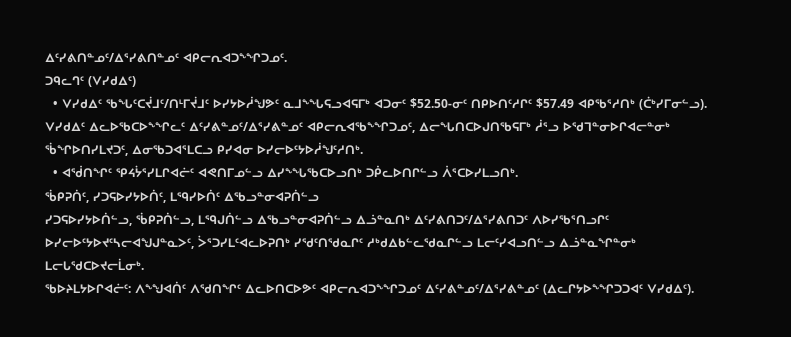ᐃᑦᓯᕕᑎᓐᓄᑦ/ᐃᕐᓯᕕᑎᓐᓄᑦ ᐊᑭᓕᕆᐊᑐᖕᖏᑐᓄᑦ.
ᑐᑫᓚᒉᑦ (ᐯᓯᑯᐃᑦ)
  • ᐯᓯᑯᐃᑦ ᖃᖓᑦᑕᔫᒧᑦ/ᑎᒻᒥᔫᒧᑦ ᐅᓯᔭᐅᓲᖑᕗᑦ ᓇᒧᖕᖓᕋᓗᐊᕋᒥᒃ ᐊᑐᓂᑦ $52.50-ᓂᑦ ᑎᑭᐅᑎᑦᓱᒋᑦ $57.49 ᐊᑭᖃᕐᓱᑎᒃ (ᑖᒃᓯᒥᓂᓪᓗ). ᐯᓯᑯᐃᑦ ᐃᓚᐅᖃᑕᐅᖕᖏᓚᑦ ᐃᑦᓯᕕᓐᓄᑦ/ᐃᕐᓯᕕᓐᓄᑦ ᐊᑭᓕᕆᐊᖃᖕᖏᑐᓄᑦ, ᐃᓕᖓᑎᑕᐅᒍᑎᖃᕋᒥᒃ ᓲᕐᓗ ᐅᖁᒣᓐᓂᐅᒋᐊᓕᓐᓂᒃ ᖄᖏᐅᑎᓯᒪᔪᑐᑦ, ᐃᓂᖃᑐᐊᕐᒪᑕᓗ ᑭᓯᐊᓂ ᐅᓯᓕᐅᑦᔭᐅᓲᖑᑦᓱᑎᒃ.
  • ᐊᖂᑎᖏᑦ ᕿᔦᔮᕐᓯᒪᒋᐊᓖᑦ ᐊᕙᑎᒥᓄᓪᓗ ᐃᓯᖕᖓᖃᑕᐅᓗᑎᒃ ᑐᑮᓚᐅᑎᒋᓪᓗ ᐲᕐᑕᐅᓯᒪᓗᑎᒃ.
ᖄᑭᕈᑏᑦ, ᓯᑐᕋᐅᓯᔭᐅᑏᑦ, ᒪᙯᓯᐅᑏᑦ ᐃᖃᓗᓐᓂᐊᕈᑏᓪᓗ
ᓯᑐᕋᐅᓯᔭᐅᑏᓪᓗ, ᖄᑭᕈᑏᓪᓗ, ᒪᙯᒍᑏᓪᓗ ᐃᖃᓗᓐᓂᐊᕈᑏᓪᓗ ᐃᓘᓐᓇᑎᒃ ᐃᑦᓯᕕᑎᑐᑦ/ᐃᕐᓯᕕᑎᑐᑦ ᐱᐅᓯᖃᕐᑎᓗᒋᑦ ᐅᓯᓕᐅᑦᔭᐅᔪᑦᓴᓕᐊᖑᒍᓐᓇᐳᑦ, ᐴᕐᑐᓯᒪᑦᐊᓚᐅᕈᑎᒃ ᓯᖁᑦᑎᖁᓇᒋᑦ ᓱᒃᑯᐃᑲᓪᓚᖁᓇᒋᓪᓗ ᒪᓕᑦᓯᐊᓗᑎᓪᓗ ᐃᓘᓐᓇᖏᓐᓂᒃ ᒪᓕᒐᖁᑕᐅᔪᓕᒫᓂᒃ.
ᖃᐅᔨᒪᔭᐅᒋᐊᓖᑦ: ᐱᖕᖑᐊᑏᑦ ᐱᖁᑎᖏᑦ ᐃᓚᐅᑎᑕᐅᕗᑦ ᐊᑭᓕᕆᐊᑐᖕᖏᑐᓄᑦ ᐃᑦᓯᕕᓐᓄᑦ/ᐃᕐᓯᕕᓐᓄᑦ (ᐃᓚᒋᔭᐅᖕᖏᑐᑐᐊᑦ ᐯᓯᑯᐃᑦ).